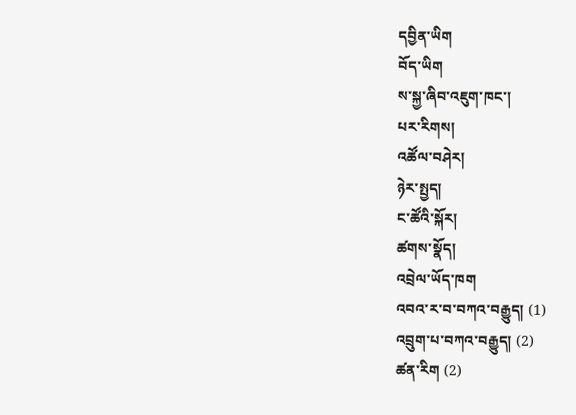དབྱིན་ཡིག
བོད་ཡིག
ས་སྐྱ་ཞིབ་འཇུག་ཁང་།
པར་རིགས།
འཚོལ་བཤེར།
ཉེར་སྤྱད།
ང་ཚོའི་སྐོར།
ཚགས་སྣོད།
འབྲེལ་ཡོད་ཁག
འབའ་ར་བ་བཀའ་བརྒྱུད། (1)
འབྲུག་པ་བཀའ་བརྒྱུད། (2)
ཚན་རིག (2)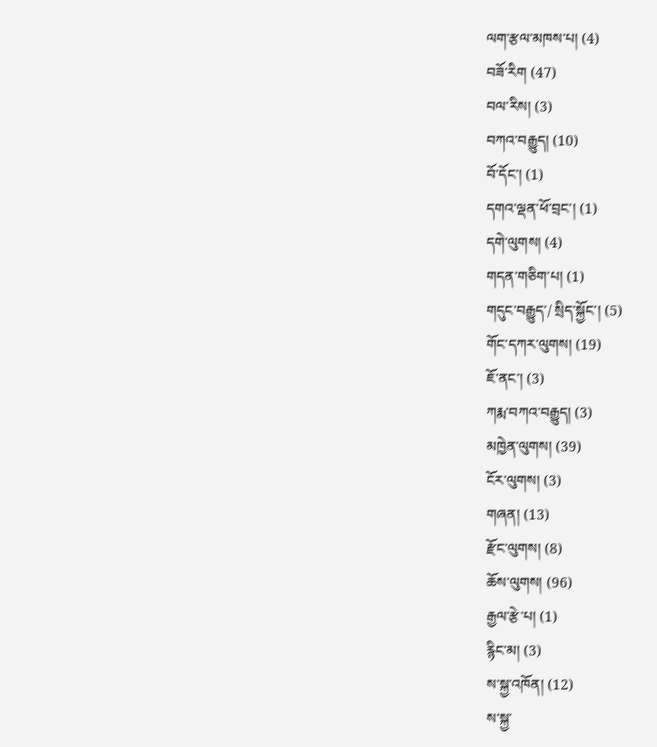ལག་རྩལ་མཁས་པ། (4)
བཟོ་རིག (47)
བལ་རིས། (3)
བཀའ་བརྒྱུད། (10)
བོ་དོང་། (1)
དགའ་ལྡན་ཕོ་བྲང་། (1)
དགེ་ལུགས། (4)
གདན་གཅིག་པ། (1)
གདུང་བརྒྱུད་/ སྲིད་སྐྱོང་། (5)
གོང་དཀར་ལུགས། (19)
ཇོ་ནང་། (3)
ཀརྨ་བཀའ་བརྒྱུད། (3)
མཁྱེན་ལུགས། (39)
ངོར་ལུགས། (3)
གཞན། (13)
རྫོང་ལུགས། (8)
ཆོས་ལུགས། (96)
རྒྱལ་རྩེ་པ། (1)
རྙིང་མ། (3)
ས་སྐྱ་འཁོན། (12)
ས་སྐྱ་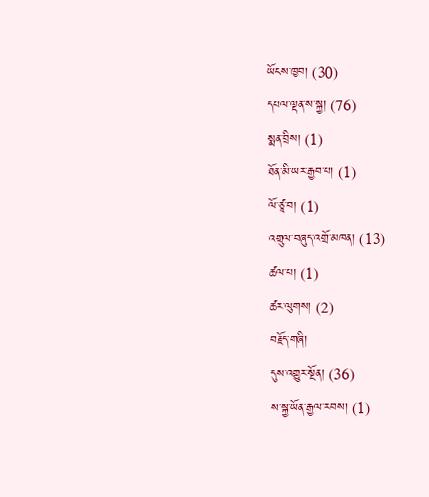ཡོངས་ཁྱབ། (30)
དཔལ་ལྡན་ས་སྐྱ། (76)
སྨན་བྲིས། (1)
ཐོན་མི་ཡར་རྒྱབ་པ། (1)
ལོ་ཙཱ་བ། (1)
འགྲུལ་བཞུད་འགྲོ་མཁན། (13)
ཚལ་པ། (1)
ཚར་ལུགས། (2)
བརྗོད་གཞི།
དུས་འགྱུར་སྔོན། (36)
ས་སྐྱ་ཡོན་རྒྱལ་རབས། (1)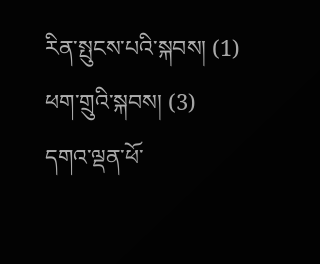རིན་སྤུངས་པའི་སྐབས། (1)
ཕག་གྲུའི་སྐབས། (3)
དགའ་ལྡན་ཕོ་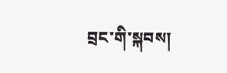བྲང་གི་སྐབས།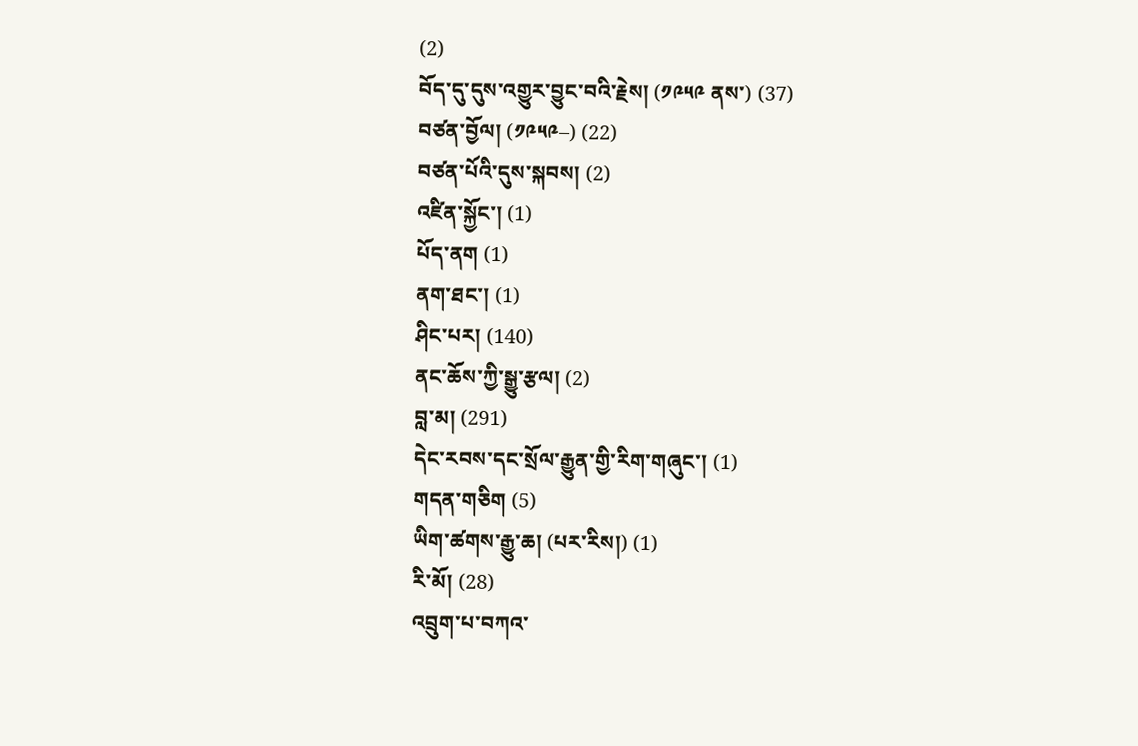(2)
བོད་དུ་དུས་འགྱུར་བྱུང་བའི་རྗེས། (༡༩༥༩ ནས་) (37)
བཙན་བྱོལ། (༡༩༥༩–) (22)
བཙན་པོའི་དུས་སྐབས། (2)
འཛིན་སྐྱོང་། (1)
པོད་ནག (1)
ནག་ཐང་། (1)
ཤིང་པར། (140)
ནང་ཆོས་ཀྱི་སྒྱུ་རྩལ། (2)
བླ་མ། (291)
དེང་རབས་དང་སྲོལ་རྒྱུན་གྱི་རིག་གཞུང་། (1)
གདན་གཅིག (5)
ཡིག་ཚགས་རྒྱུ་ཆ། (པར་རིས།) (1)
རི་མོ། (28)
འབྲུག་པ་བཀའ་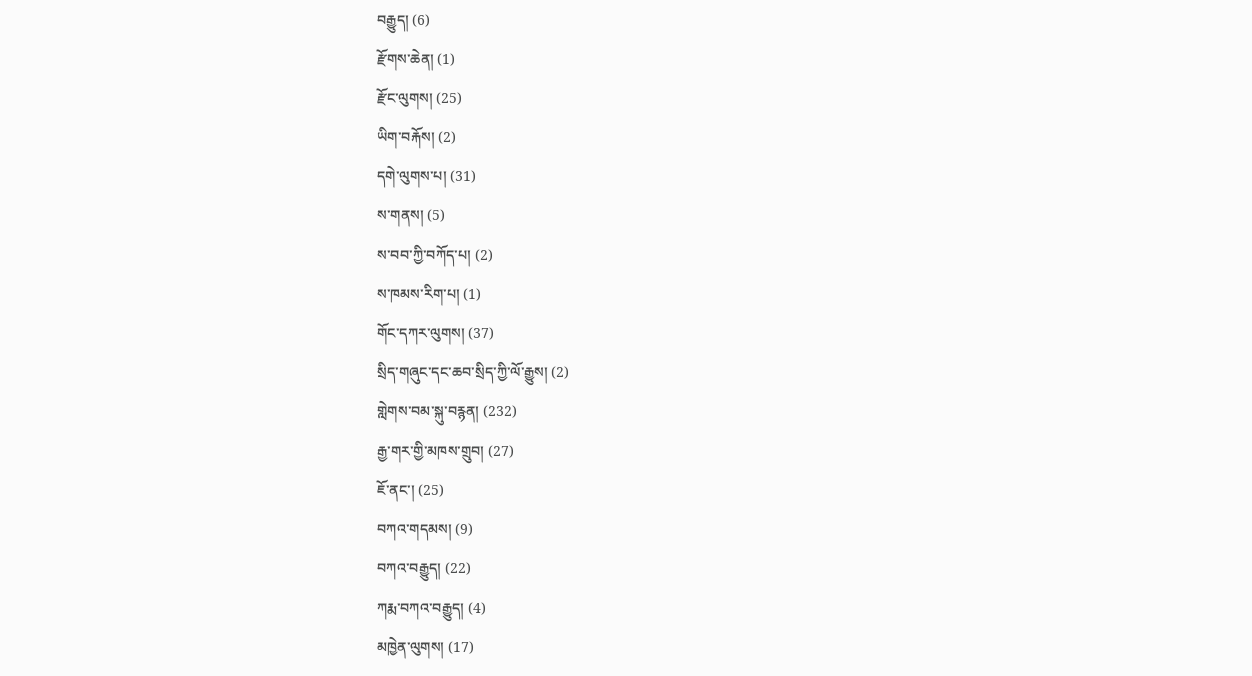བརྒྱུད། (6)
རྫོགས་ཆེན། (1)
རྫོང་ལུགས། (25)
ཡིག་བརྐོས། (2)
དགེ་ལུགས་པ། (31)
ས་གནས། (5)
ས་བབ་ཀྱི་བཀོད་པ། (2)
ས་ཁམས་རིག་པ། (1)
གོང་དཀར་ལུགས། (37)
སྲིད་གཞུང་དང་ཆབ་སྲིད་ཀྱི་ལོ་རྒྱུས། (2)
གླེགས་བམ་སྐུ་བརྙན། (232)
རྒྱ་གར་གྱི་མཁས་གྲུབ། (27)
ཇོ་ནང་། (25)
བཀའ་གདམས། (9)
བཀའ་བརྒྱུད། (22)
ཀརྨ་བཀའ་བརྒྱུད། (4)
མཁྱེན་ལུགས། (17)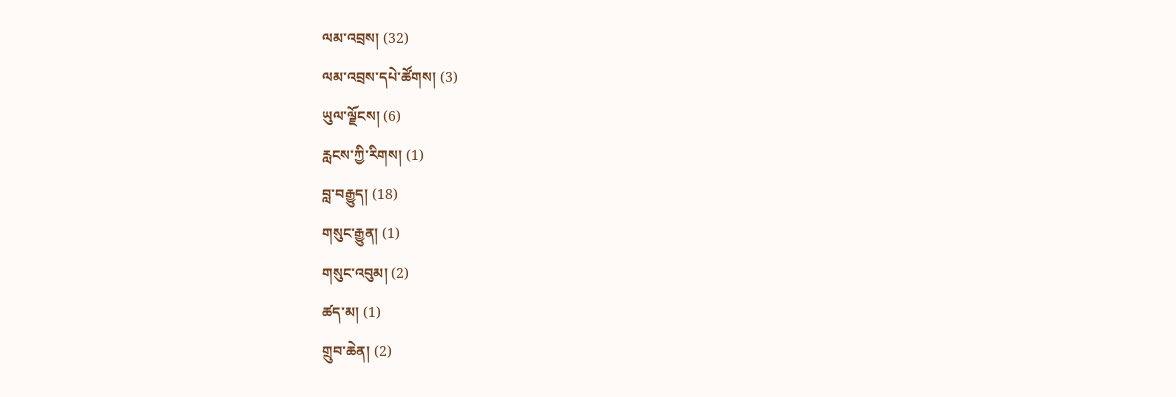ལམ་འབྲས། (32)
ལམ་འབྲས་དཔེ་ཚོགས། (3)
ཡུལ་ལྗོངས། (6)
རླངས་ཀྱི་རིགས། (1)
བླ་བརྒྱུད། (18)
གསུང་རྒྱུན། (1)
གསུང་འབུམ། (2)
ཚད་མ། (1)
གྲུབ་ཆེན། (2)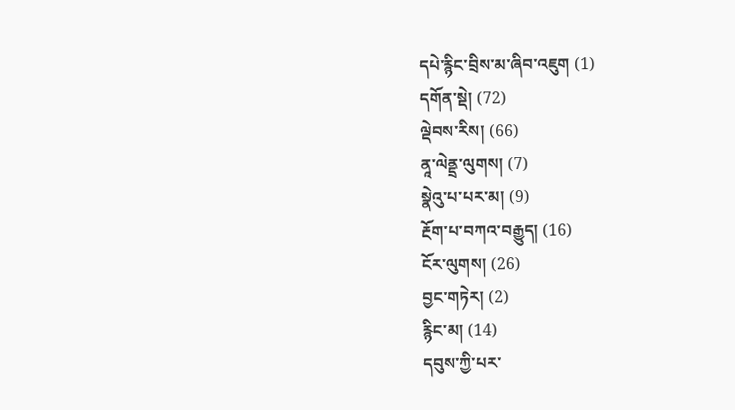དཔེ་རྙིང་བྲིས་མ་ཞིབ་འཇུག (1)
དགོན་སྡེ། (72)
ལྡེབས་རིས། (66)
ནཱ་ལེནྡྲ་ལུགས། (7)
སྣེའུ་པ་པར་མ། (9)
རྔོག་པ་བཀའ་བརྒྱུད། (16)
ངོར་ལུགས། (26)
བྱང་གཏེར། (2)
རྙིང་མ། (14)
དབུས་ཀྱི་པར་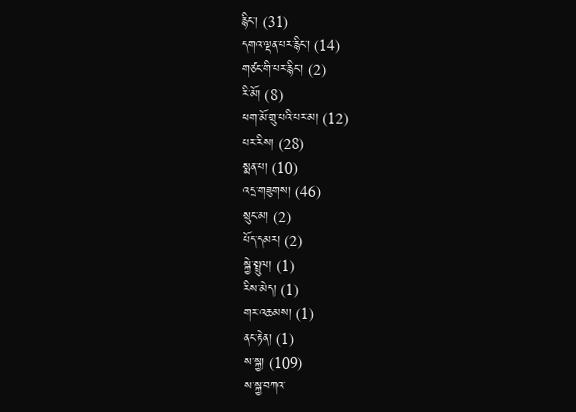རྙིང་། (31)
དགའ་ལྡན་པར་རྙིང་། (14)
གཙང་གི་པར་རྙིང་། (2)
རི་མོ། (8)
ཕག་མོ་གྲུ་པའི་པར་མ། (12)
པར་རིས། (28)
སྨན་པ། (10)
འདྲ་གཟུགས། (46)
སྲུང་མ། (2)
པོད་དམར། (2)
སྐྱེ་སྤྲུལ། (1)
རིས་མེད། (1)
གར་འཆམས། (1)
ནང་རྟེན། (1)
ས་སྐྱ། (109)
ས་སྐྱ་བཀའ་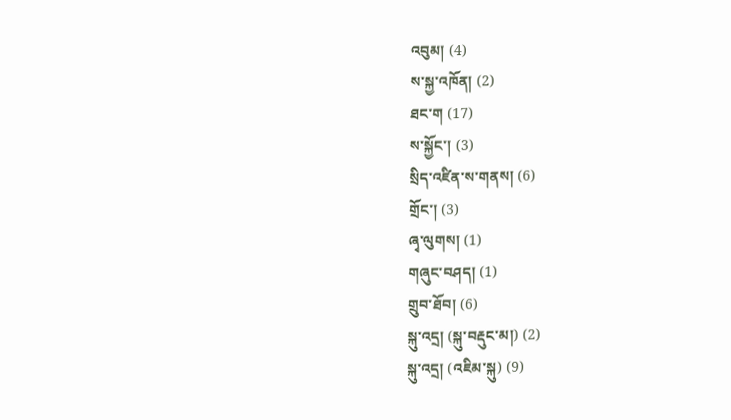འབུམ། (4)
ས་སྐྱ་འཁོན། (2)
ཐང་ག (17)
ས་སྐྱོང་། (3)
སྲིད་འཛིན་ས་གནས། (6)
གྲོང་། (3)
ཞྭ་ལུགས། (1)
གཞུང་བཤད། (1)
གྲུབ་ཐོབ། (6)
སྐུ་འདྲ། (སྐུ་བརྡུང་མ།) (2)
སྐུ་འདྲ། (འཇིམ་སྐུ) (9)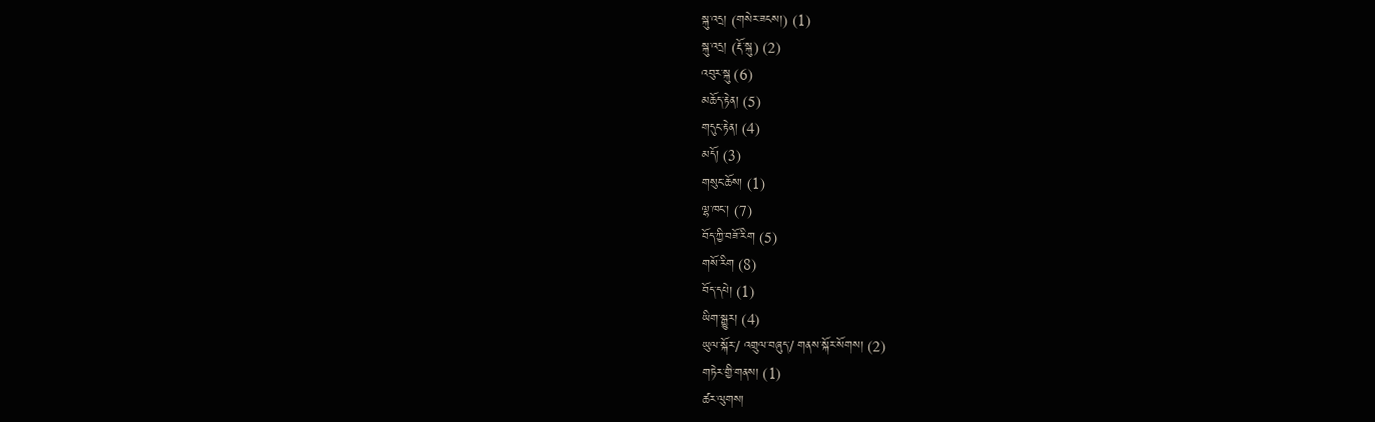སྐུ་འདྲ། (གསེར་ཟངས།) (1)
སྐུ་འདྲ། (རྡོ་སྐུ) (2)
འབུར་སྐུ (6)
མཆོད་རྟེན། (5)
གདུང་རྟེན། (4)
མདོ། (3)
གསུང་ཆོས། (1)
ལྷ་ཁང་། (7)
བོད་ཀྱི་བཟོ་རིག (5)
གསོ་རིག (8)
བོད་དཔེ། (1)
ཡིག་སྒྱུར། (4)
ཡུལ་སྐོར་/ འགྲུལ་བཞུད་/ གནས་སྐོར་སོགས། (2)
གཏེར་གྱི་གནས། (1)
ཚར་ལུགས།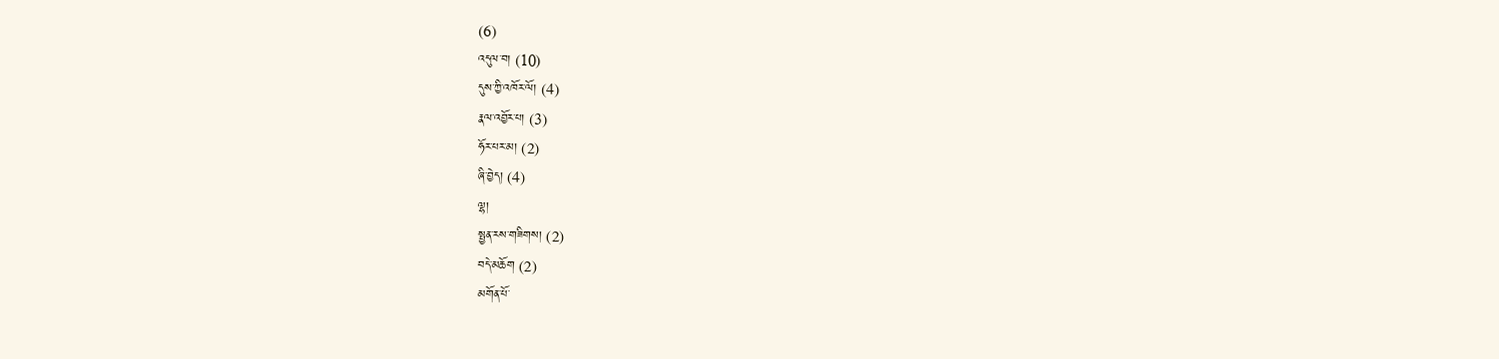(6)
འདུལ་བ། (10)
དུས་ཀྱི་འཁོར་ལོ། (4)
རྣལ་འབྱོར་པ། (3)
ཧོར་པར་མ། (2)
ཞི་བྱེད། (4)
ལྷ།
སྤྱན་རས་གཟིགས། (2)
བདེ་མཆོག (2)
མགོན་པོ་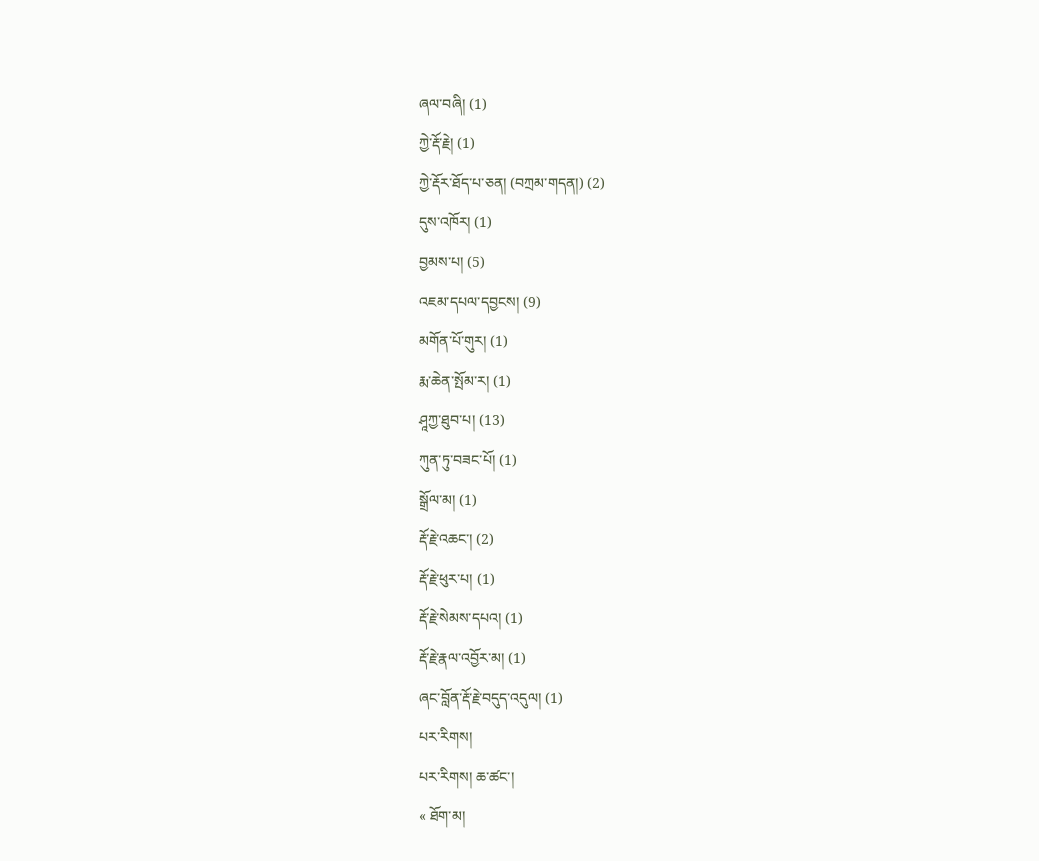ཞལ་བཞི། (1)
ཀྱེ་རྡོ་རྗེ། (1)
ཀྱེ་རྡོར་ཐོད་པ་ཅན། (བཀྲམ་གདན།) (2)
དུས་འཁོར། (1)
བྱམས་པ། (5)
འཇམ་དཔལ་དབྱངས། (9)
མགོན་པོ་གུར། (1)
རྨ་ཆེན་སྤོམ་ར། (1)
ཤཱཀྱ་ཐུབ་པ། (13)
ཀུན་ཏུ་བཟང་པོ། (1)
སྒྲོལ་མ། (1)
རྡོ་རྗེ་འཆང་། (2)
རྡོ་རྗེ་ཕུར་པ། (1)
རྡོ་རྗེ་སེམས་དཔའ། (1)
རྡོ་རྗེ་རྣལ་འབྱོར་མ། (1)
ཞང་བློན་རྡོ་རྗེ་བདུད་འདུལ། (1)
པར་རིགས།
པར་རིགས། ཆ་ཚང་།
« ཐོག་མ།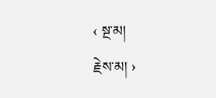‹ སྔ་མ།
རྗེས་མ། ›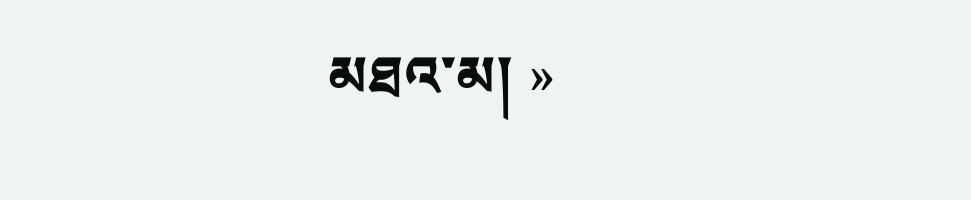མཐའ་མ། »